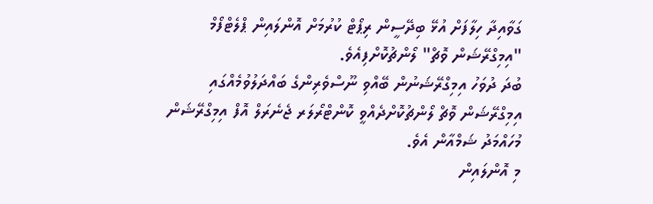ގަވާއިދާ ހިލާފަށް އުޅޭ ބިދޭސީން ރިޕޯޓް ކުރުމަށް އޮންލައިން ޕްލެޓްފޯމް "އިމިގްރޭޝަން ވޮޗް" ލޯންޗުކޮށްފިއެވެ.
ބުދަ ދުވަހު އިމިގްރޭޝަނުން ބޭއްވި ނޫސްވެރިންގެ ބައްދަލުވުމެއްގައި އިމިގްރޭޝަން ވޮޗް ލޯންޗުކޮށްދެއްވީ ކޮންޓްރޯލަރ ޖެނެރަލް އޮފް އިމިގްރޭޝަން މުހައްމަދު ޝަމްއާން އެވެ.
މި އޮންލައިން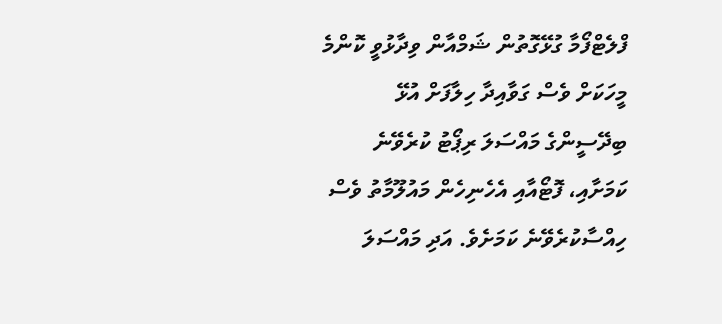ފްލެޓްފޯމާ ގުޅޭގޮތުން ޝަމްއާން ވިދާޅުވީ ކޮންމެ މީހަކަށް ވެސް ގަވާއިދާ ހިލާފަށް އުޅޭ ބިދޭސީންގެ މައްސަލަ ރިޕޯޓު ކުރެވޭނެ ކަމަށާއި، ފޮޓޯއާއި އެހެނިހެން މައުލޫމާތު ވެސް ހިއްސާކުރެވޭނެ ކަމަށެވެ. އަދި މައްސަލަ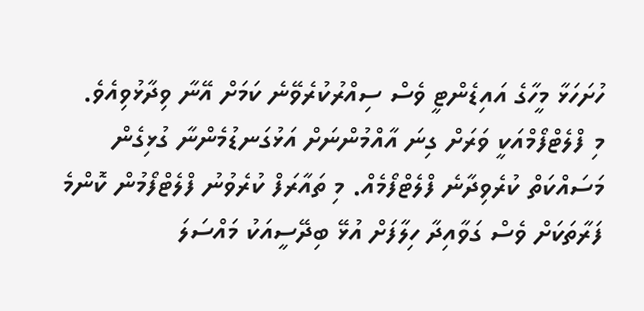ހުށަހަޅާ މީހާގެ އައިޑެންޓީ ވެސް ސިއްރުކުރެވޭނެ ކަމަށް އޭނާ ވިދާޅުވިއެވެ.
މި ފްލެޓްފޯމްއަކީ ވަރަށް ގިނަ އާއްމުންނަށް އަޅުގަނޑުމެންނާ ގުޅިގެން މަސައްކަތް ކުރެވިދާނެ ފްލެޓްފޯމެއް. މި ތައާރަފް ކުރެވުނު ފްލެޓްފޯމުން ކޮންމެ ފަރާތަކަށް ވެސް ގަވާއިދާ ހިލާފަށް އުޅޭ ބިދޭސީއަކު މައްސަލަ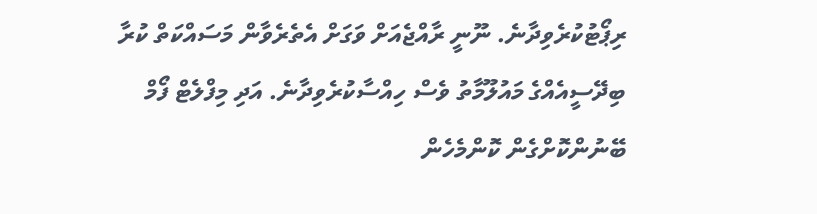ރިޕޯޓުކުރެވިދާނެ. ނޫނީ ރާއްޖެއަށް ވަގަށް އެތެރެވާން މަސައްކަތް ކުރާ ބިދޭސީއެއްގެ މައުލޫމާތު ވެސް ހިއްސާކުރެވިދާނެ. އަދި މިފްލެޓް ފޯމް ބޭނުންކޮށްގެން ކޮންމެހެން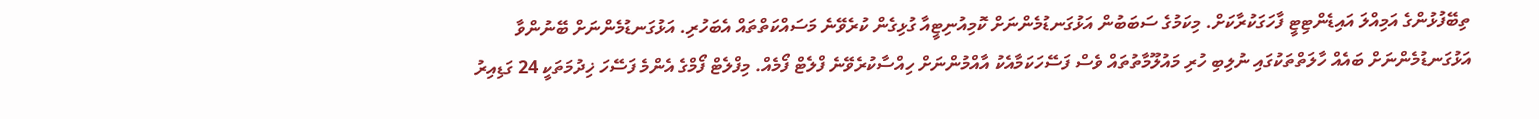ތިބޭފުޅުންގެ އަމިއްލަ އައިޑެންޓިޓީ ފާހަގަކުރާކަށް. މިކަމުގެ ސަބަބުން އަޅުގަނޑުމެންނަށް ކޮމިއުނިޓީއާ ގުޅިގެން ކުރެވޭނެ މަސައްކަތްތައް އެބަހުރި. އަޅުގަނޑުމެންނަށް ބޭނުންވާ އަޅުގަނޑުމެންނަށް ބައެއް ހާލަތްތަކުގައި ނުލިބި ހުރި މައުލޫމާތުތައް ވެސް ފަސޭހަކަމާއެކު އާއްމުންނަށް ހިއްސާކުރެވޭނެ ފްލެޓް ފޯމެއް. މިފްލެޓް ފޯމްގެ އެންމެ ފަސޭހަ ޚިދުމަތަކީ 24 ގަޑިއިރު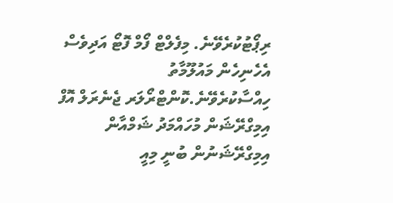ރިޕޯޓުކުރެވޭނެ. މިފެލްޓް ފޯމް ފޮޓޯ އަދިވެސް އެހެނިހެން މައުލޫމާތު ހިއްސާކުރެވޭނެ.ކޮންޓްރޯލަރ ޖެނެރަލް އޮފް އިމިގްރޭޝަން މުހައްމަދު ޝަމްއާން
އިމިގްރޭޝަނުން ބުނީ މިއީ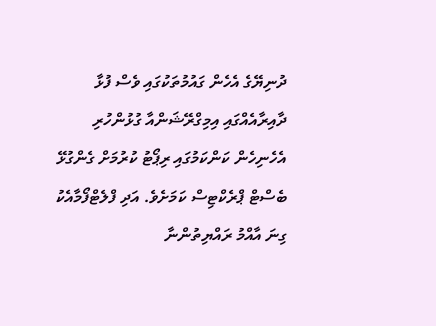ދުނިޔޭގެ އެހެން ގައުމުތަކުގައި ވެސް ފުޅާ ދާއިރާއެއްގައި އިމިގްރޭޝަންއާ ގުޅުންހުރި އެހެނިހެން ކަންކަމުގައި ރިޕޯޓު ކުރުމަށް ގެންގުޅޭ ބެސްޓް ޕްރެކްޓިސް ކަމަށެވެ. އަދި ފްލެޓްފޯމާއެކު ގިނަ އާއްމު ރައްޔިތުންނާ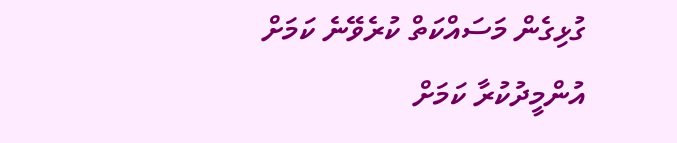ގުޅިގެން މަސައްކަތް ކުރެވޭނެ ކަމަށް އުންމީދުކުރާ ކަމަށް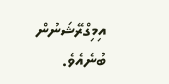އިމިގްރޭޝަނުން ބުނެއެވެ.